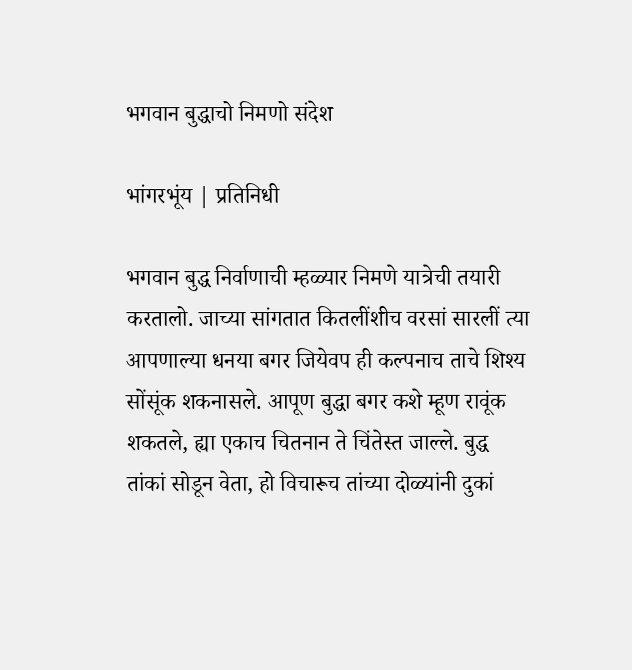भगवान बुद्धाचो निमणो संदेश

भांगरभूंय | प्रतिनिधी

भगवान बुद्ध निर्वाणाची म्हळ्यार निमणे यात्रेची तयारी करतालो. जाच्या सांगतात कितलींशीच वरसां सारलीं त्या आपणाल्या धनया बगर जियेवप ही कल्पनाच ताचे शिश्य सोंसूंक शकनासले. आपूण बुद्धा बगर कशे म्हूण रावूंक शकतले, ह्या एकाच चितनान ते चिंतेस्त जाल्ले. बुद्ध तांकां सोडून वेता, हो विचारूच तांच्या दोळ्यांनी दुकां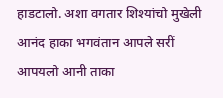हाडटालो. अशा वगतार शिश्यांचो मुखेली आनंद हाका भगवंतान आपले सरीं आपयलो आनी ताका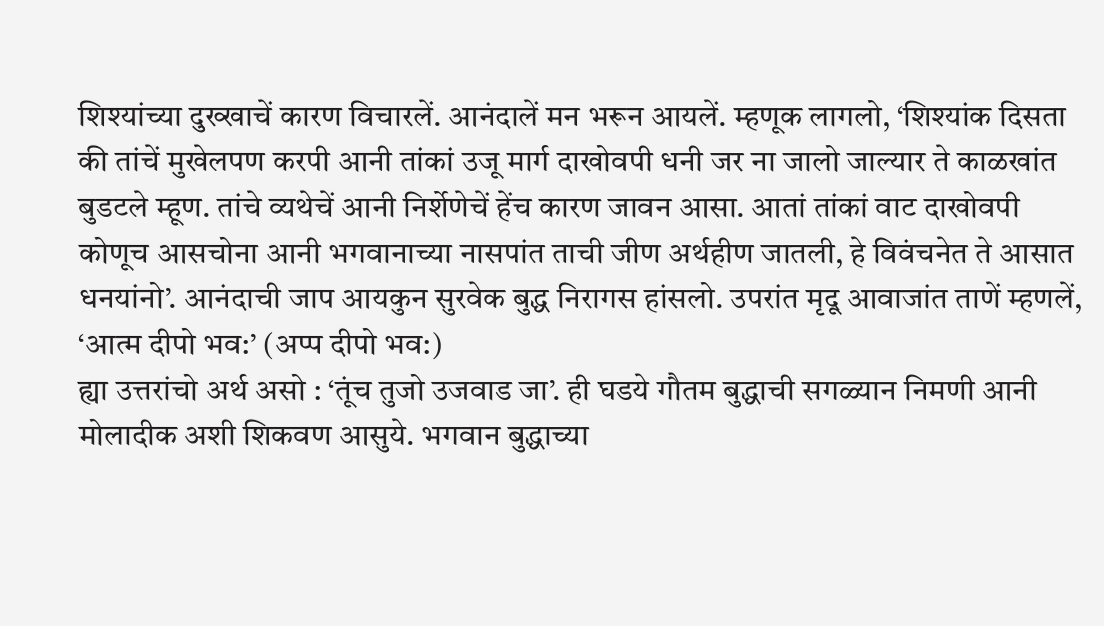शिश्यांच्या दुख्खाचें कारण विचारलें. आनंदालें मन भरून आयलें. म्हणूक लागलो, ‘शिश्यांक दिसता की तांचें मुखेलपण करपी आनी तांकां उजू मार्ग दाखोवपी धनी जर ना जालो जाल्यार ते काळखांत बुडटले म्हूण. तांचे व्यथेचें आनी निर्शेणेचें हेंच कारण जावन आसा. आतां तांकां वाट दाखोवपी कोणूच आसचोना आनी भगवानाच्या नासपांत ताची जीण अर्थहीण जातली, हे विवंचनेत ते आसात धनयांनो’. आनंदाची जाप आयकुन सुरवेक बुद्ध निरागस हांसलो. उपरांत मृदू आवाजांत ताणें म्हणलें, ‘आत्म दीपो भव:’ (अप्प दीपो भव:)
ह्या उत्तरांचो अर्थ असो : ‘तूंच तुजो उजवाड जा’. ही घडये गौतम बुद्धाची सगळ्यान निमणी आनी मोलादीक अशी शिकवण आसुये. भगवान बुद्धाच्या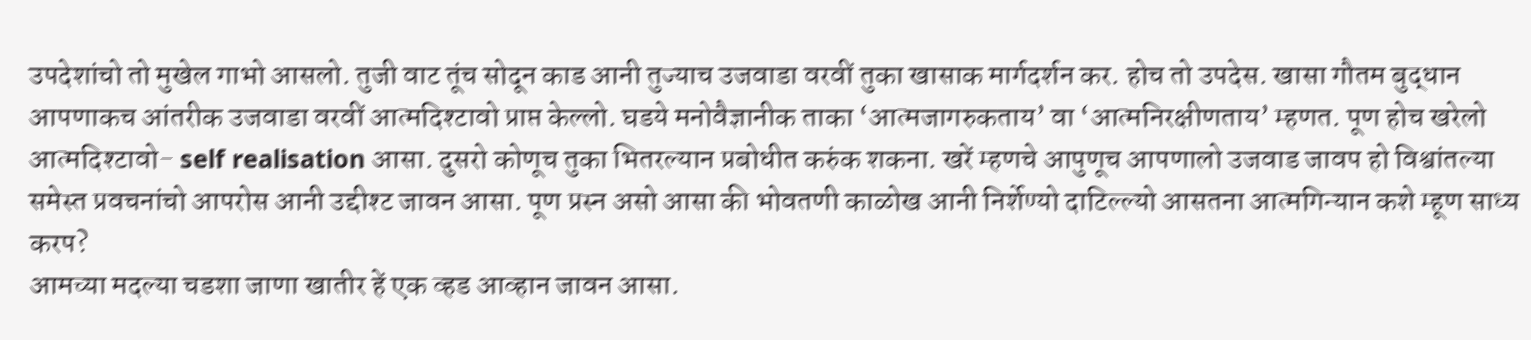उपदेशांचो तो मुखेल गाभो आसलो. तुजी वाट तूंच सोदून काड आनी तुज्याच उजवाडा वरवीं तुका खासाक मार्गदर्शन कर. होच तो उपदेस. खासा गौतम बुद्धान आपणाकच आंतरीक उजवाडा वरवीं आत्मदिश्टावो प्राप्त केल्लो. घडये मनोवैज्ञानीक ताका ‘आत्मजागरुकताय’ वा ‘आत्मनिरक्षीणताय’ म्हणत. पूण होच खरेलो आत्मदिश्टावो- self realisation आसा. दुसरो कोणूच तुका भितरल्यान प्रबोधीत करुंक शकना. खरें म्हणचे आपुणूच आपणालो उजवाड जावप हो विश्वांतल्या समेस्त प्रवचनांचो आपरोस आनी उद्दीश्ट जावन आसा. पूण प्रस्न असो आसा की भोवतणी काळोख आनी निर्शेण्यो दाटिल्ल्यो आसतना आत्मगिन्यान कशे म्हूण साध्य करप?
आमच्या मदल्या चडशा जाणा खातीर हें एक व्हड आव्हान जावन आसा.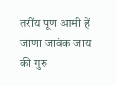तरींय पूण आमी हें जाणा जावंक जाय की गुरु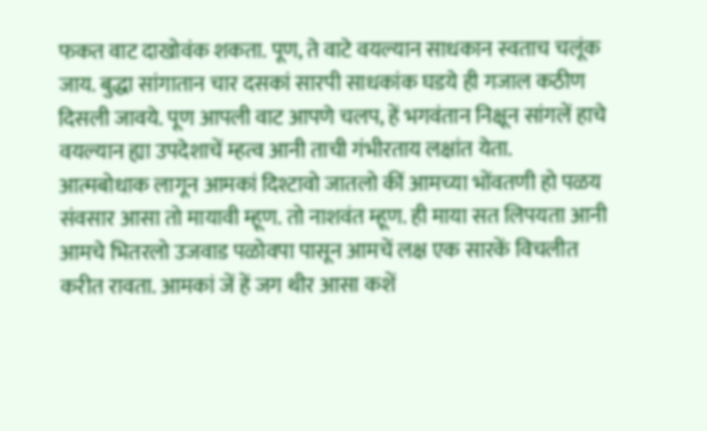फकत वाट दाखोवंक शकता. पूण, ते वाटे वयल्यान साधकान स्वताच चलूंक जाय. बुद्धा सांगातान चार दसकां सारपी साधकांक घडये ही गजाल कठीण दिसली जावये. पूण आपली वाट आपणे चलप, हें भगवंतान निक्षून सांगलें हाचे वयल्यान ह्या उपदेशाचें म्हत्व आनी ताची गंभीरताय लक्षांत येता.
आत्मबोधाक लागून आमकां दिश्टावो जातलो कीं आमच्या भोंवतणी हो पळय संवसार आसा तो मायावी म्हूण. तो नाशवंत म्हूण. ही माया सत लिपयता आनी आमचे भितरलो उजवाड पळोवपा पासून आमचें लक्ष एक सारकें विचलीत करीत रावता. आमकां जें हें जग थीर आसा कशें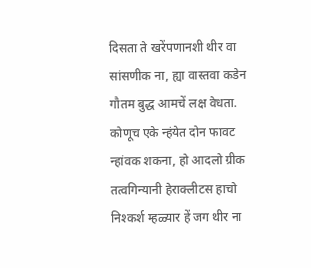दिसता ते खरेंपणानशी थीर वा सांसणीक ना, ह्या वास्तवा कडेन गौतम बुद्ध आमचें लक्ष वेधता.
कोणूच एके न्हंयेत दोन फावट न्हांवक शकना, हो आदलो ग्रीक तत्वगिन्यानी हेराक्लीटस हाचो निश्कर्श म्हळ्यार हें जग थीर ना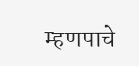म्हणपाचे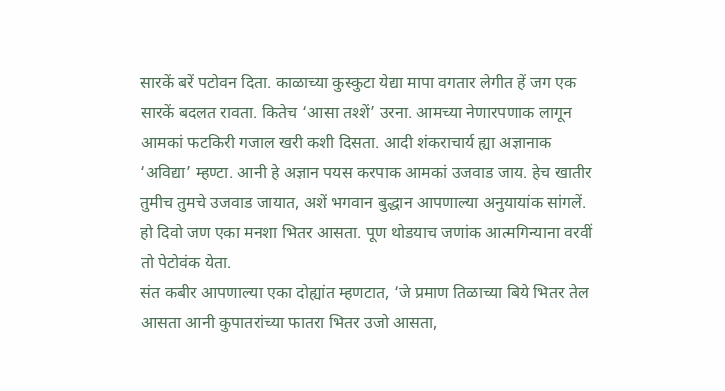सारकें बरें पटोवन दिता. काळाच्या कुस्कुटा येद्या मापा वगतार लेगीत हें जग एक सारकें बदलत रावता. कितेच ‘आसा तश्शें’ उरना. आमच्या नेणारपणाक लागून आमकां फटकिरी गजाल खरी कशी दिसता. आदी शंकराचार्य ह्या अज्ञानाक ‘अविद्या’ म्हण्टा. आनी हे अज्ञान पयस करपाक आमकां उजवाड जाय. हेच खातीर तुमीच तुमचे उजवाड जायात, अशें भगवान बुद्धान आपणाल्या अनुयायांक सांगलें. हो दिवो जण एका मनशा भितर आसता. पूण थोडयाच जणांक आत्मगिन्याना वरवीं तो पेटोवंक येता.
संत कबीर आपणाल्या एका दोह्यांत म्हणटात, ‘जे प्रमाण तिळाच्या बिये भितर तेल आसता आनी कुपातरांच्या फातरा भितर उजो आसता,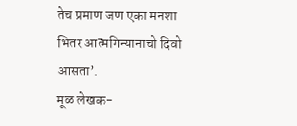तेच प्रमाण जण एका मनशा भितर आत्मगिन्यानाचो दिवो आसता’.
मूळ लेखक-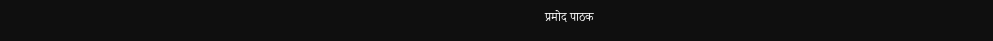प्रमोद पाठक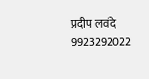प्रदीप लवंदे
9923292022